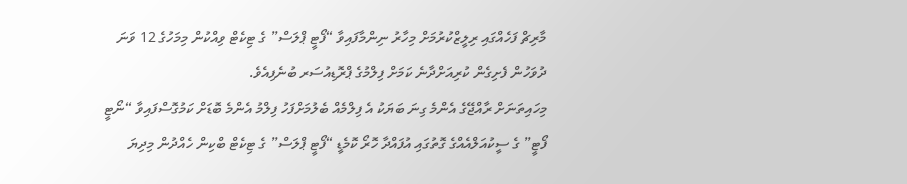މާރިޗް ފަހެއްގައި ރިލީޒްކުރުމަށް މިހާރު ނިންމާފައިވާ “ފޯޓީ ޕްލަސް” ގެ ޓިކެޓް ވިއްކުން މިމަހުގެ 12 ވަނަ ދުވަހުން ފެށިގެން ކުރިއަށްދާނެ ކަމަށް ފިލްމުގެ ޕްރޮޑިއުސަރ ބުނެފިއެވެ.
މިހައިތަނަށް ރާއްޖޭގެ އެންމެ ގިނަ ބަޔަކު އެ ފިލްމެއް ބެލުމަށްފަހު ފިލްމު އެންމެ ބޮޑަށް ކަމުގޮސްފައިވާ “ނޯޓީ ފޯޓީ” ގެ ސީކުއަލްއެއްގެ ގޮތުގައި އުފައްދާ ހޮރޯ ކޮމެޑީ “ފޯޓީ ޕްލަސް” ގެ ޓިކެޓް ބްކިން ހެއްދުން މިދިޔަ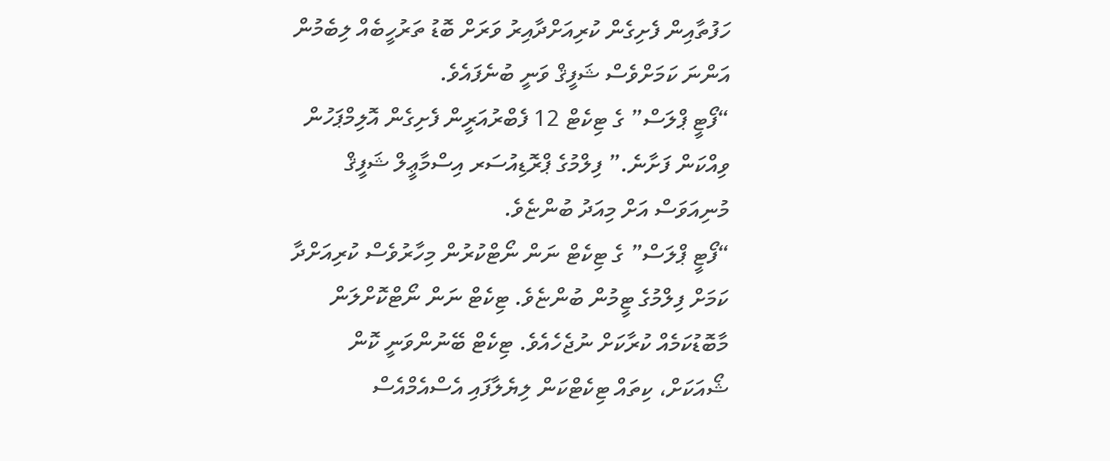ހަފުތާއިން ފެށިގެން ކުރިއަށްދާއިރު ވަރަށް ބޮޑު ތަރުހީބެއް ލިބެމުން އަންނަ ކަމަށްވެސް ޝަފީޤް ވަނީ ބުނެފައެވެ.
“ފޯޓީ ޕްލަސް” ގެ ޓިކެޓް 12 ފެބްރުއަރީން ފެށިގެން އޮލިމްޕަހުން ވިއްކަން ފަށާނެ.” ފިލްމުގެ ޕްރޮޑިއުސަރ އިސްމާޢީލް ޝަފީޤް މުނިއަވަސް އަށް މިއަދު ބުންޏެވެ.
“ފޯޓީ ޕްލަސް” ގެ ޓިކެޓް ނަން ނޯޓްކުރުން މިހާރުވެސް ކުރިއަށްދާ ކަމަށް ފިލްމުގެ ޓީމުން ބުންޏެވެ. ޓިކެޓް ނަން ނޯޓްކޮށްލަން މާބޮޑުކަމެއް ކުރާކަށް ނުޖެހެއެވެ. ޓިކެޓް ބޭނުންވަނީ ކޮން ޝޯއަކަށް، ކިތައް ޓިކެޓްކަން ލިޔެލާފައި އެސްއެމްއެސް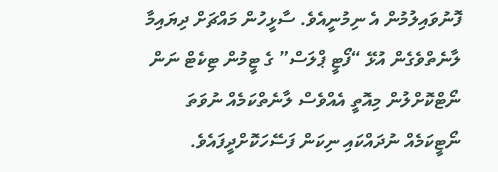ފޮނުވައިލުމުން އެ ނިމުނީއެވެ. ސާޅީހުން މައްޗަށް ދިޔައިމާ ލާނެތްވެގެން އުޅޭ “ފޯޓީ ޕްލަސް” ގެ ޓީމުން ޓިކެޓް ނަން ނޯޓްކޮށްލުން މިއޮތީ އެއްވެސް ލާނެތްކަމެއް ނުވަތަ ނޯޓީކަމެއް ނުދައްކައި ނިކަން ފަސޭހަކޮށްދީފައެވެ.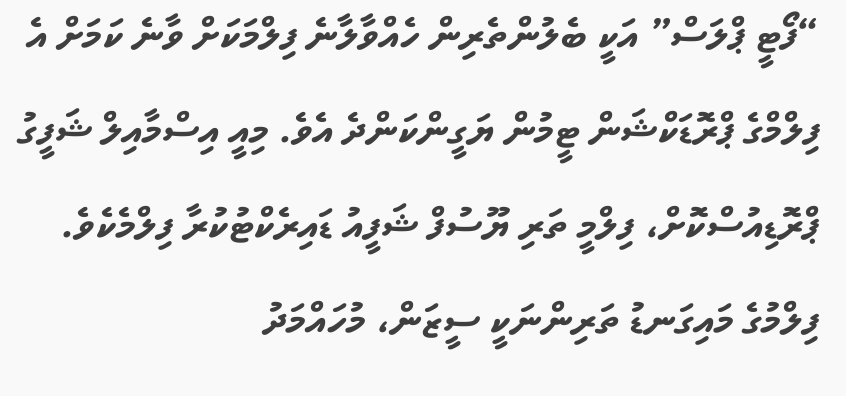“ފޯޓީ ޕްލަސް” އަކީ ބެލުންތެރިން ހެއްވާލާނެ ފިލްމަކަށް ވާނެ ކަމަށް އެ ފިލްމްގެ ޕްރޮޑަކްޝަން ޓީމުން ޔަގީންކަންދެ އެވެ. މިއީ އިސްމާއިލް ޝަފީގު ޕްރޮޑިއުސްކޮށް، ފިލްމީ ތަރި ޔޫސުފް ޝަފީއު ޑައިރެކްޓުކުރާ ފިލްމެކެވެ.
ފިލްމުގެ މައިގަނޑު ތަރިންނަކީ ސީޒަން، މުހައްމަދު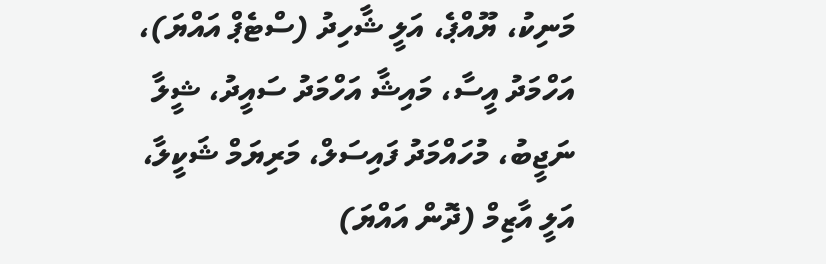މަނިކު، ޔޫއްޕެ، އަލީ ޝާހިދު (ސްޓެޕް އައްޔަ)، އަހްމަދު އީސާ، މައިޝާ އަހްމަދު ސައީދު، ޝީލާ ނަޖީބު، މުހައްމަދު ފައިސަލް، މަރިޔަމް ޝަކީލާ، އަލީ އާޒިމް (ދޮން އައްޔަ)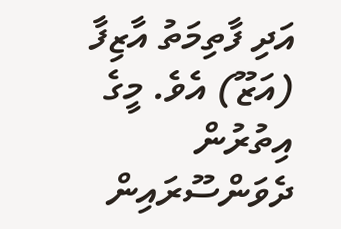އަދި ފާތިމަތު އާޒިފާ (އަޒޫ) އެވެ. މީގެ އިތުރުން ދެވަންސޫރައިން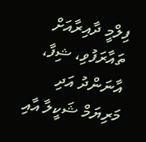ފިލްމީ ދާއިރާއަށް ތައާރަފުވި، ޝިފާ، އާނަންދު އަދި މަރިޔަމް ޝަކީލާ އާއި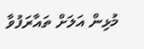މުޅިން އަލަށް ތައާރަފުވާ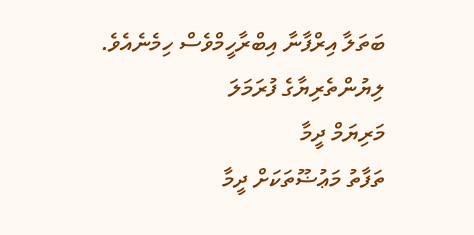ބަތަލާ އިރްފާނާ އިބްރާހީމްވެސް ހިމެނެއެވެ.
ލިޔުންތެރިޔާގެ ފުރަމަލަ
މަރިޔަމް ދީމާ
ތަފާތު މަޢުޟޫތަކަށް ދީމާ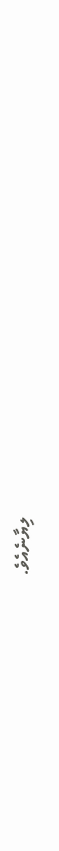ލިޔާނެއެވެ.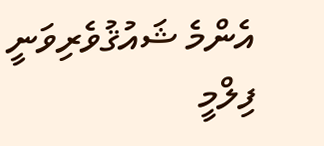އެންމެ ޝައުޤުވެރިވަނީ ފިލްމީ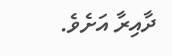ދާއިރާ އަށެވެ.